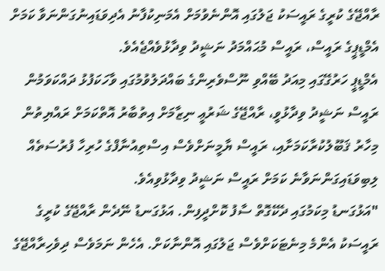ރާއްޖޭގެ ކުރީގެ ރައީސަކު ޖަލުގައި އޮންނެވުމަށް އެމަނިކުފާނު އެދިވަޑައިނުގަންނަވާ ކަމަށް އެމްޑީޕީގެ ރައީސް، ރައީސް މުޙައްމަދު ނަޝީދު ވިދާޅުވެއްޖެއެވެ.
އެމްޑީޕީ ހަރުގޭގައި މިއަދު ބޭއްވި ނޫސްވެރިންގެ ބައްދަލުވުމުގައި ވާހަކަފުޅު ދައްކަވަމުން ރައީސް ނަޝީދު ވިދާޅުވީ، ރާއްޖޭގެ ޝަރުޢީ ނިޒާމަށް އިތުބާރު އޮތްކަމަށް ރައްޔިތުން މިހާރު ޤަބޫލުކުރާކަމަށާއި، ރައީސް ޔާމީނަށްވެސް އިސްތިއުނާފްގެ ހުރިހާ ފުރުސަތެއް ލިބިވަޑައިގަންނަވާނެ ކަމަށް ރައީސް ނަޝީދު ވިދާޅުވިއެވެ.
"އަޅުގަނޑު މިކަމުގައި ދެކޭގޮތް ސާފު ކޮށްދީފިން. އަޅުގަނޑު ނޭދެން ރާއްޖޭގެ ކުރީގެ ރައީސަކު އެންމެ މިނެޓަކަށްވެސް ޖަލުގައި އޮންނާކަށް. އެހެން ނަމަވެސް ދިވެހިރާއްޖޭގެ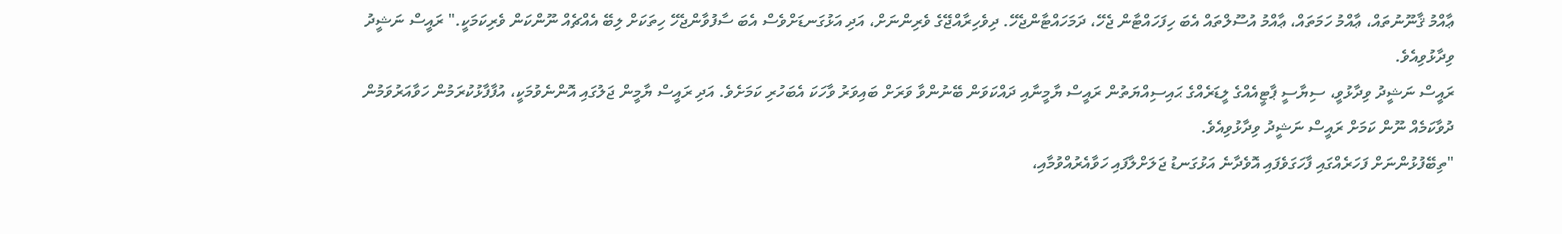ޢާއްމު ޤާނޫނުތައް، ޢާއްމު ހަމަތައް، ޢާއްމު އުސޫލްތައް އެބަ ހިފަހައްޓާން ޖެހޭ، ދަމަހައްޓާންޖެހޭ. ދިވެހިރާއްޖޭގެ ވެރިންނަށް، އަދި އަޅުގަނޑަށްވެސް އެބަ ސާފުވާންޖެހޭ ހިތަކަށް ލިބޭ އެއްޗެއް ނޫންކަން ވެރިކަމަކީ." ރައީސް ނަޝީދު ވިދާޅުވިއެވެ.
ރައީސް ނަޝީދު ވިދާޅުވީ، ސިޔާސީ ޕާޓީއެއްގެ ލީޑަރެއްގެ ޙައިސިއްޔަތުން ރައީސް ޔާމީނާއި ދައްކަވަން ބޭނުންވާ ވަރަށް ބައިވަރު ވާހަކަ އެބަހުރި ކަމަށެވެ. އަދި ރައީސް ޔާމީން ޖަލުގައި އޮންނެވުމަކީ، އުފާފާޅުކުރަމުން ހަވާއަރުވަމުން ދުވާކަމެއް ނޫން ކަމަށް ރައީސް ނަޝީދު ވިދާޅުވިއެވެ.
"ތިބޭފުޅުންނަށް ފަހަރެއްގައި ފާހަގަވެފައި އޮވެދާނެ އަޅުގަނޑު ޖަލަށްލާފައި ހަވާއެރުއްވުމާއި،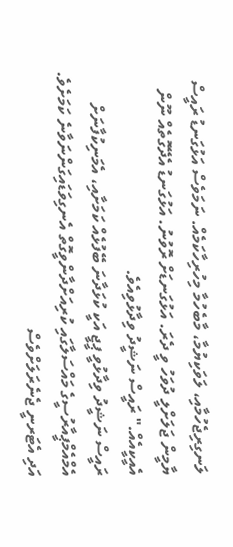ލަނގިރިޖެހުމާއި، ލަވަކިޔުމާ، މާބެހުމާ މިހުރިހާކަމެއް. ނަމަވެސް އަޅުގަނޑު ރައީސް ޔާމީން ޖަލަށްލީ ދުވަހު ވީ ދެރަ. އަޅުގަނޑަށް ރޮވުނު. އަޅުގަނޑު އެދޭގޮތެއް ނޫން އެއީކީއެއް." ރައީސް ނަޝީދު ވިދާޅުވިއެވެ.
ރައީސް ނަޝީދު ވިދާޅުވީ ޕީޖީ އަކީ ކުޅަދާނަ ބޭފުޅެއް ކަމަށާއި، އެމަނިކުފާނަށް އެމްއެމްޕީއާރުސީގެ މައްސަލާގައި ކުރިއަށްދާންވީގޮތް އެނގިވަޑައިގަންނަވާނެ ކަމަށެވެ. އަދި އެޓަރނީ ޖެނެރަލަށްވެސް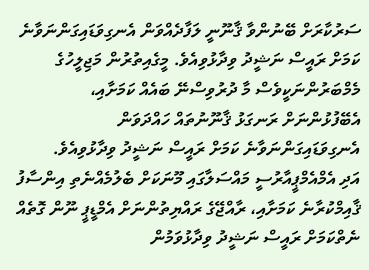ސަރުކާރަށް ބޭނުންވާ ޤާނޫނީ ލަފާދެއްވަން އެނގިވަޑައިގަންނަވާނެ ކަމަށް ރައީސް ނަޝީދު ވިދާޅުވިއެވެ. މީގެއިތުރުން މަޖިލީހުގެ މެމްބަރުންނަކީވެސް މާ ދުރުވިސްނޭ ބައެއް ކަމަށާއި، އެބޭފުޅުންނަށް ރަނގަޅު ޤާނޫނުތައް ހައްދަވަން އެނގިވަޑައިގަންނަވާނެ ކަމަށް ރައީސް ނަޝީދު ވިދާޅުވިއެވެ.
އަދި އެމްއެމްޕީއާރުސީ މައްސަލާގައި މޫނަކަށް ބެލުމެއްނެތި އިންސާފު ޤާއިމްކުރާނެ ކަމަށާއި، ރާއްޖޭގެ ރައްޔިތުންނަށް އެމްޑީޕީ ނޫން ގޮތެއް ނެތްކަމަށް ރައީސް ނަޝީދު ވިދާޅުވަމުން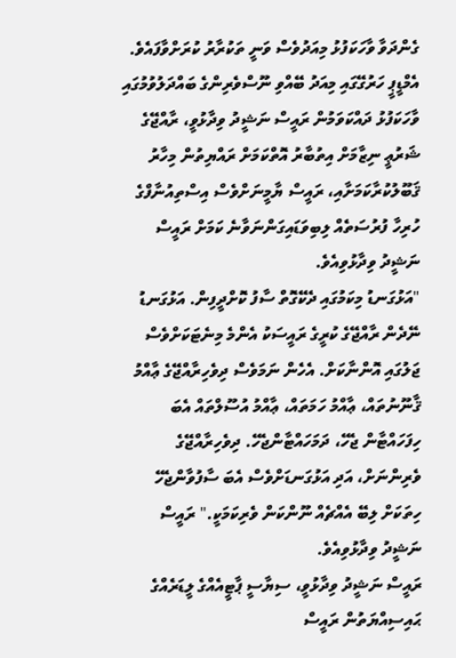ގެންދަވާ ވާހަކަފުޅު މިއަދުވެސް ވަނީ ތަކުރާރު ކުރަށްވާފައެވެ.
އެމްޑީޕީ ހަރުގޭގައި މިއަދު ބޭއްވި ނޫސްވެރިންގެ ބައްދަލުވުމުގައި ވާހަކަފުޅު ދައްކަވަމުން ރައީސް ނަޝީދު ވިދާޅުވީ، ރާއްޖޭގެ ޝަރުޢީ ނިޒާމަށް އިތުބާރު އޮތްކަމަށް ރައްޔިތުން މިހާރު ޤަބޫލުކުރާކަމަށާއި، ރައީސް ޔާމީނަށްވެސް އިސްތިއުނާފްގެ ހުރިހާ ފުރުސަތެއް ލިބިވަޑައިގަންނަވާނެ ކަމަށް ރައީސް ނަޝީދު ވިދާޅުވިއެވެ.
"އަޅުގަނޑު މިކަމުގައި ދެކޭގޮތް ސާފު ކޮށްދީފިން. އަޅުގަނޑު ނޭދެން ރާއްޖޭގެ ކުރީގެ ރައީސަކު އެންމެ މިނެޓަކަށްވެސް ޖަލުގައި އޮންނާކަށް. އެހެން ނަމަވެސް ދިވެހިރާއްޖޭގެ ޢާއްމު ޤާނޫނުތައް، ޢާއްމު ހަމަތައް، ޢާއްމު އުސޫލްތައް އެބަ ހިފަހައްޓާން ޖެހޭ، ދަމަހައްޓާންޖެހޭ. ދިވެހިރާއްޖޭގެ ވެރިންނަށް، އަދި އަޅުގަނޑަށްވެސް އެބަ ސާފުވާންޖެހޭ ހިތަކަށް ލިބޭ އެއްޗެއް ނޫންކަން ވެރިކަމަކީ." ރައީސް ނަޝީދު ވިދާޅުވިއެވެ.
ރައީސް ނަޝީދު ވިދާޅުވީ، ސިޔާސީ ޕާޓީއެއްގެ ލީޑަރެއްގެ ޙައިސިއްޔަތުން ރައީސް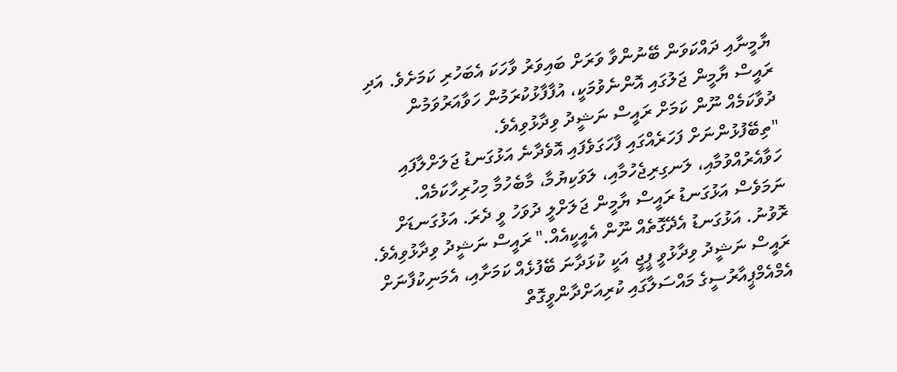ޔާމީނާއި ދައްކަވަން ބޭނުންވާ ވަރަށް ބައިވަރު ވާހަކަ އެބަހުރި ކަމަށެވެ. އަދި ރައީސް ޔާމީން ޖަލުގައި އޮންނެވުމަކީ، އުފާފާޅުކުރަމުން ހަވާއަރުވަމުން ދުވާކަމެއް ނޫން ކަމަށް ރައީސް ނަޝީދު ވިދާޅުވިއެވެ.
"ތިބޭފުޅުންނަށް ފަހަރެއްގައި ފާހަގަވެފައި އޮވެދާނެ އަޅުގަނޑު ޖަލަށްލާފައި ހަވާއެރުއްވުމާއި، ލަނގިރިޖެހުމާއި، ލަވަކިޔުމާ، މާބެހުމާ މިހުރިހާކަމެއް. ނަމަވެސް އަޅުގަނޑު ރައީސް ޔާމީން ޖަލަށްލީ ދުވަހު ވީ ދެރަ. އަޅުގަނޑަށް ރޮވުނު. އަޅުގަނޑު އެދޭގޮތެއް ނޫން އެއީކީއެއް." ރައީސް ނަޝީދު ވިދާޅުވިއެވެ.
ރައީސް ނަޝީދު ވިދާޅުވީ ޕީޖީ އަކީ ކުޅަދާނަ ބޭފުޅެއް ކަމަށާއި، އެމަނިކުފާނަށް އެމްއެމްޕީއާރުސީގެ މައްސަލާގައި ކުރިއަށްދާންވީގޮތް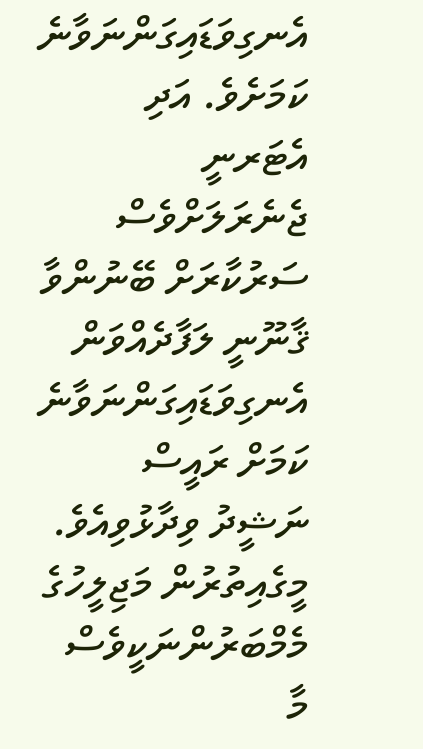އެނގިވަޑައިގަންނަވާނެ ކަމަށެވެ. އަދި އެޓަރނީ ޖެނެރަލަށްވެސް ސަރުކާރަށް ބޭނުންވާ ޤާނޫނީ ލަފާދެއްވަން އެނގިވަޑައިގަންނަވާނެ ކަމަށް ރައީސް ނަޝީދު ވިދާޅުވިއެވެ. މީގެއިތުރުން މަޖިލީހުގެ މެމްބަރުންނަކީވެސް މާ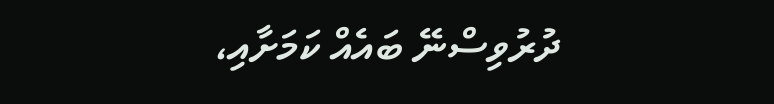ދުރުވިސްނޭ ބައެއް ކަމަށާއި،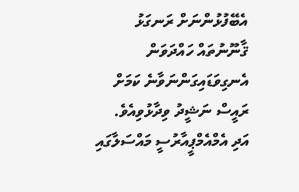އެބޭފުޅުންނަށް ރަނގަޅު ޤާނޫނުތައް ހައްދަވަން އެނގިވަޑައިގަންނަވާނެ ކަމަށް ރައީސް ނަޝީދު ވިދާޅުވިއެވެ.
އަދި އެމްއެމްޕީއާރުސީ މައްސަލާގައި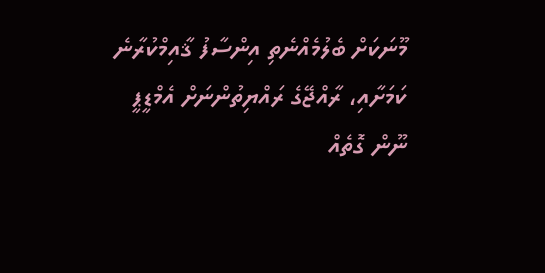މޫނަކަށް ބެލުމެއްނެތި އިންސާފު ޤާއިމްކުރާނެ ކަމަށާއި، ރާއްޖޭގެ ރައްޔިތުންނަށް އެމްޑީޕީ ނޫން ގޮތެއް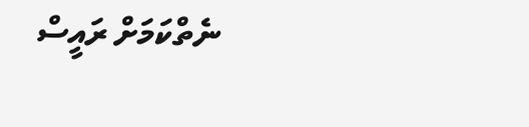ނެތްކަމަށް ރައީސް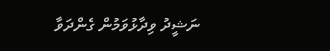ނަޝީދު ވިދާޅުވަމުން ގެންދަވާ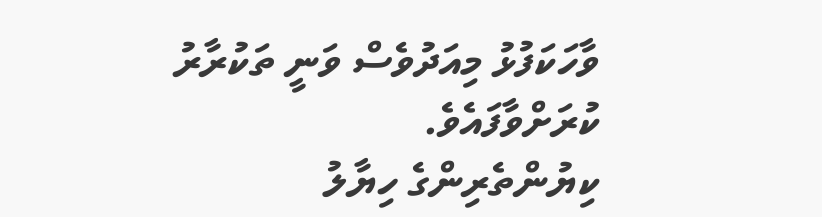ވާހަކަފުޅު މިއަދުވެސް ވަނީ ތަކުރާރު ކުރަށްވާފައެވެ.
ކިޔުންތެރިންގެ ހިޔާލު